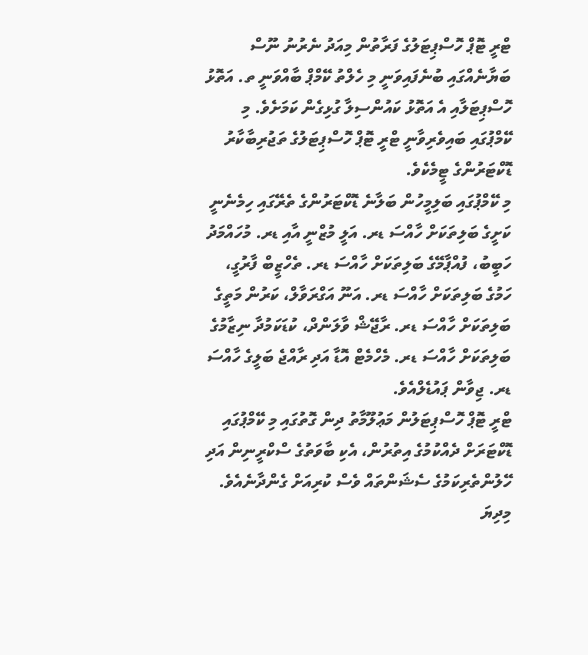ޓްރީ ޓޮޕް ހޮސްޕިޓަލުގެ ފަރާތުން މިއަދު ނެރުނު ނޫސް ބަޔާނެއްގައި ބުނެފައިވަނީ މި ހެލްތު ކޭމްޕް ބާއްވަނީ ތ. އަތޮޅު ހޮސްޕިޓަލާއި އެ އަތޮޅު ކައުންސިލާ ގުޅިގެން ކަމަށެވެ. މި ކޭމްޕުގައި ބައިވެރިވާނީ ޓްރީ ޓޮޕް ހޮސްޕިޓަލުގެ ތަޖުރިބާކާރު ޑޮކްޓަރުންގެ ޓީމެކެވެ.
މި ކޭމްޕުގައި ބަލިމީހުން ބަލާނެ ޑޮކްޓަރުންގެ ތެރޭގައި ހިމެނެނީ ކަށީގެ ބަލިތަކަށް ހާއްސަ ޑރ. އަލީ މުޒްނީ އާއި ޑރ. މުހައްމަދު ހަބީބު، ފުއްޕާމޭގެ ބަލިތަކަށް ހާއްސަ ޑރ. ތެހްޒީބް ފާރުގީ، ހަމުގެ ބަލިތަކަށް ހާއްސަ ޑރ. އަނޫ އަގްރަވާލް، ކަރުން މަތީގެ ބަލިތަކަށް ހާއްސަ ޑރ. ރާޖޭޝް ވާލަންދް، ކުޑަކަމުދާ ނިޒާމުގެ ބަލިތަކަށް ހާއްސަ ޑރ. މެހްމެޓް އޮޑާ އަދި ރާއްޖެ ބަލީގެ ހާއްސަ ޑރ. ޖިވާން ޕައުޑެލްއެވެ.
ޓްރީ ޓޮޕް ހޮސްޕިޓަލުން މަޢުލޫމާތު ދިން ގޮތުގައި މި ކޭމްޕުގައި ޑޮކްޓަރަށް ދެއްކުމުގެ އިތުރުން، އެކި ބާވަތުގެ ސްކްރީނިން އަދި ހޭލުންތެރިކަމުގެ ސެޝަންތައް ވެސް ކުރިއަށް ގެންދާނެއެވެ.
މިދިޔަ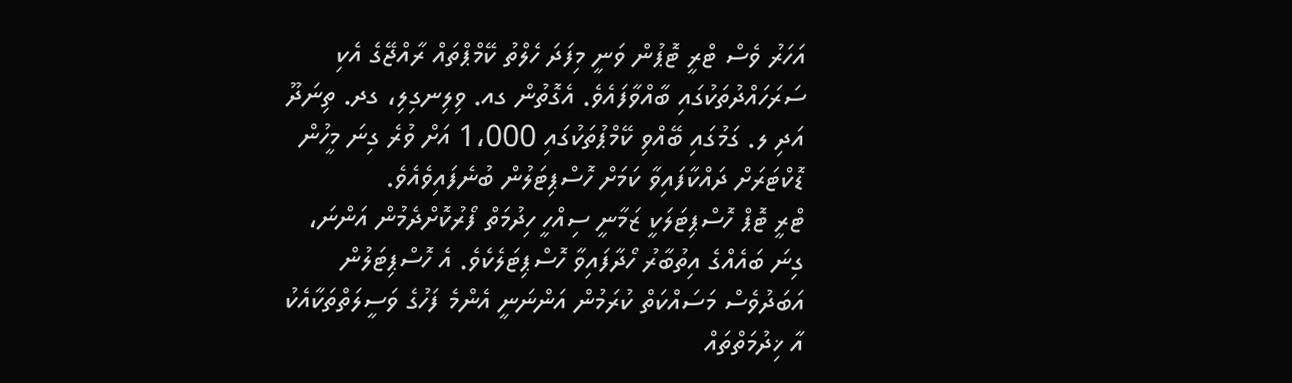އަހަރު ވެސް ޓްރީ ޓޮޕުން ވަނީ މިފަދަ ހެލްތު ކޭމްޕްތައް ރާއްޖޭގެ އެކި ސަރަހައްދުތަކުގައި ބާއްވާފައެވެ. އެގޮތުން ގއ. ވިލިނގިލި، ގދ. ތިނަދޫ އަދި ލ. ގަމުގައި ބޭއްވި ކޭމްޕުތަކުގައި 1،000 އަށް ވުރެ ގިނަ މީހުން ޑޮކްޓަރަށް ދައްކާފައިވާ ކަމަށް ހޮސްޕިޓަލުން ބުނެފައިވެއެވެ.
ޓްރީ ޓޮޕް ހޮސްޕިޓަލަކީ ޒަމާނީ ސިއްހީ ހިދުމަތް ފޯރުކޮށްދެމުން އަންނަ، ގިނަ ބައެއްގެ އިތުބާރު ހޯދާފައިވާ ހޮސްޕިޓަލެކެވެ. އެ ހޮސްޕިޓަލުން އަބަދުވެސް މަސައްކަތް ކުރަމުން އަންނަނީ އެންމެ ފަހުގެ ވަސީލަތްތަކާއެކު އާ ޚިދުމަތްތައް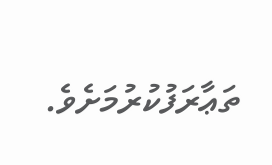ތަޢާރަފުކުރުމަށެވެ.